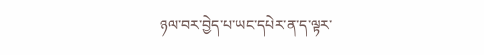ཉལ་བར་བྱེད་པ་ཡང་དཔེར་ན་ད་ལྟར་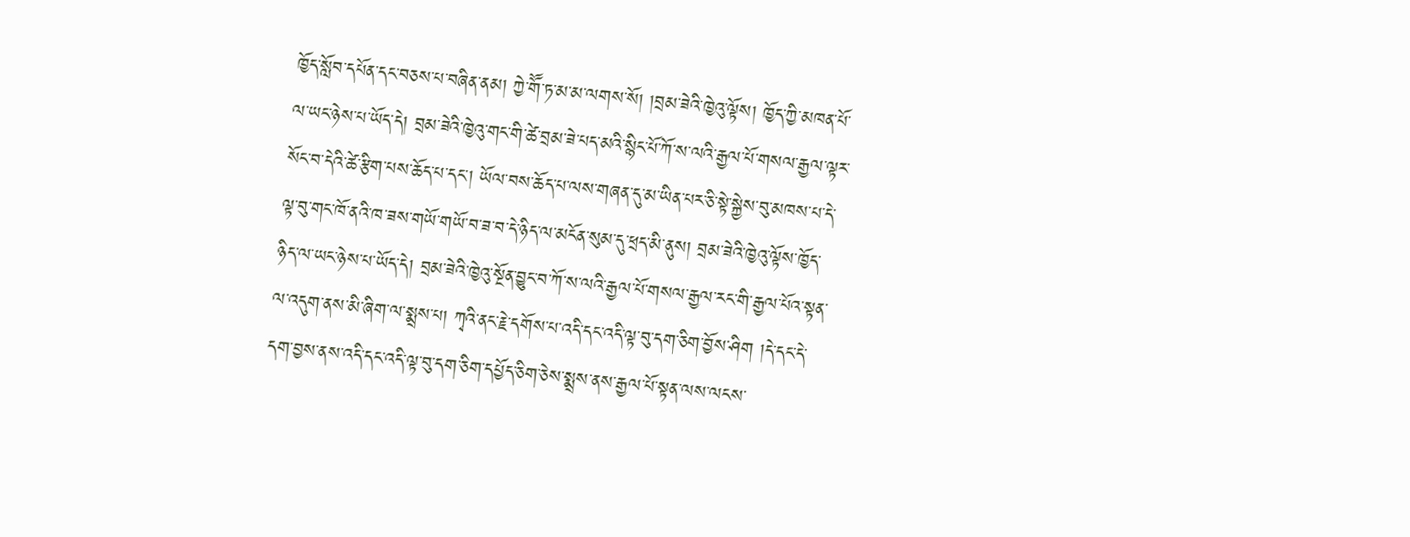ཁྱོད་སློབ་དཔོན་དང་བཅས་པ་བཞིན་ནམ། ཀྱེ་གཽ་ཏ་མ་མ་ལགས་སོ། །བྲམ་ཟེའི་ཁྱེའུ་ལྟོས། ཁྱོད་ཀྱི་མཁན་པོ་ལ་ཡང་ཉེས་པ་ཡོད་དེ། བྲམ་ཟེའི་ཁྱེའུ་གང་གི་ཚེ་བྲམ་ཟེ་པད་མའི་སྙིང་པོ་ཀོ་ས་ལའི་རྒྱལ་པོ་གསལ་རྒྱལ་ལྟར་སོང་བ་དེའི་ཚེ་རྩིག་པས་ཆོད་པ་དང་། ཡོལ་བས་ཆོད་པ་ལས་གཞན་དུ་མ་ཡིན་པར་ཅི་སྟེ་སྐྱེས་བུ་མཁས་པ་དེ་ལྟ་བུ་གང་ཁོ་ནའི་ཁ་ཟས་གཡོ་གཡོ་བ་ཟ་བ་དེ་ཉིད་ལ་མངོན་སུམ་དུ་ཕྲད་མི་ནུས། བྲམ་ཟེའི་ཁྱེའུ་ལྟོས་ཁྱོད་ཉིད་ལ་ཡང་ཉེས་པ་ཡོད་དེ། བྲམ་ཟེའི་ཁྱེའུ་སྔོན་བྱུང་བ་ཀོ་ས་ལའི་རྒྱལ་པོ་གསལ་རྒྱལ་རང་གི་རྒྱལ་པོའ་སྟན་ལ་འདུག་ནས་མི་ཞིག་ལ་སྨྲས་པ། ཀྭའི་ནང་རྗེ་དགོས་པ་འདི་དང་འདི་ལྟ་བུ་དག་ཅིག་བྱོས་ཤིག །དེ་དང་དེ་དག་བྱས་ནས་འདི་དང་འདི་ལྟ་བུ་དག་ཅིག་དཔྱོད་ཅིག་ཅེས་སྨྲས་ནས་རྒྱལ་པོ་སྟན་ལས་ལངས་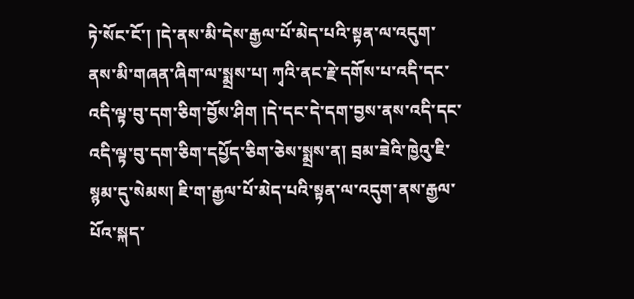ཏེ་སོང་ངོ་། །དེ་ནས་མི་དེས་རྒྱལ་པོ་མེད་པའི་སྟན་ལ་འདུག་ནས་མི་གཞན་ཞིག་ལ་སྨྲས་པ། ཀྭའི་ནང་རྗེ་དགོས་པ་འདི་དང་འདི་ལྟ་བུ་དག་ཅིག་བྱོས་ཤིག །དེ་དང་དེ་དག་བྱས་ནས་འདི་དང་འདི་ལྟ་བུ་དག་ཅིག་དཔྱོད་ཅིག་ཅེས་སྨྲས་ན། བྲམ་ཟེའི་ཁྱེའུ་ཇི་སྙམ་དུ་སེམས། ཇི་ག་རྒྱལ་པོ་མེད་པའི་སྟན་ལ་འདུག་ནས་རྒྱལ་པོའ་སྐད་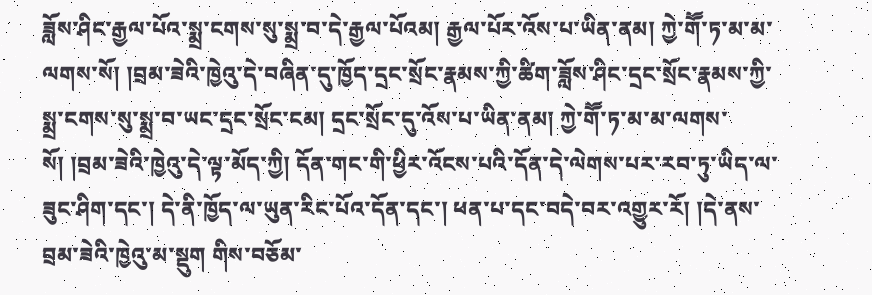ཟློས་ཤིང་རྒྱལ་པོའ་སྨྲ་ངགས་སུ་སྨྲ་བ་དེ་རྒྱལ་པོའམ། རྒྱལ་པོར་འོས་པ་ཡིན་ནམ། ཀྱེ་གཽ་ཏ་མ་མ་ལགས་སོ། །བྲམ་ཟེའི་ཁྱེའུ་དེ་བཞིན་དུ་ཁྱོད་དྲང་སྲོང་རྣམས་ཀྱི་ཚིག་ཟློས་ཤིང་དྲང་སྲོང་རྣམས་ཀྱི་སྨྲ་ངགས་སུ་སྨྲ་བ་ཡང་དྲང་སྲོང་ངམ། དྲང་སྲོང་དུ་འོས་པ་ཡིན་ནམ། ཀྱེ་གཽ་ཏ་མ་མ་ལགས་སོ། །བྲམ་ཟེའི་ཁྱེའུ་དེ་ལྟ་མོད་ཀྱི། དོན་གང་གི་ཕྱིར་འོངས་པའི་དོན་དེ་ལེགས་པར་རབ་ཏུ་ཡིད་ལ་ཟུང་ཤིག་དང་། དེ་ནི་ཁྱོད་ལ་ཡུན་རིང་པོའ་དོན་དང་། ཕན་པ་དང་བདེ་བར་འགྱུར་རོ། །དེ་ནས་བྲམ་ཟེའི་ཁྱེའུ་མ་སྡུག གིས་བཅོམ་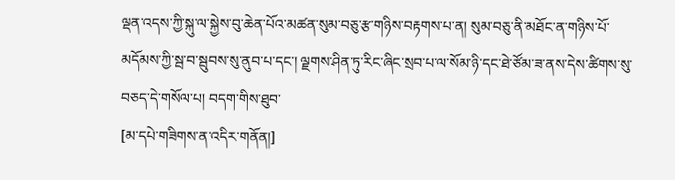ལྡན་འདས་ཀྱི་སྐུ་ལ་སྐྱེས་བུ་ཆེན་པོའ་མཚན་སུམ་བཅུ་རྩ་གཉིས་བརྟགས་པ་ན། སུམ་བཅུ་ནི་མཐོང་ན་གཉིས་པོ་མདོམས་ཀྱི་སྦ་བ་སྦུབས་སུ་ནུབ་པ་དང་། ལྗགས་ཤིན་ཏུ་རིང་ཞིང་སྲབ་པ་ལ་སོམ་ཉི་དང་ཐེ་ཙོམ་ཟ་ནས་དེས་ཚིགས་སུ་བཅད་དེ་གསོལ་པ། བདག་གིས་ཐུབ་
[མ་དཔེ་གཟིགས་ན་འདིར་གནོན།]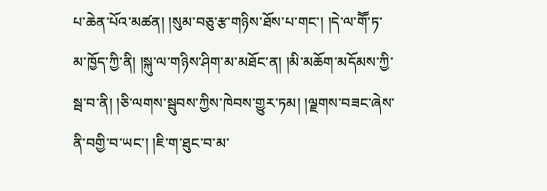པ་ཆེན་པོའ་མཚན། །སུམ་བཅུ་རྩ་གཉིས་ཐོས་པ་གང་། །དེ་ལ་གཽ་ཏ་མ་ཁྱོད་ཀྱི་ནི། །སྐུ་ལ་གཉིས་ཤིག་མ་མཐོང་ན། །མི་མཆོག་མདོམས་ཀྱི་སྦ་བ་ནི། །ཅི་ལགས་སྦུབས་ཀྱིས་ཁེབས་གྱུར་ཏམ། །ལྗགས་བཟང་ཞེས་ནི་བགྱི་བ་ཡང་། །ཇི་ག་ཐུང་བ་མ་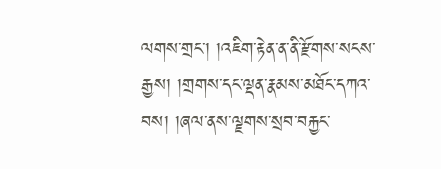ལགས་གྲང་། །འཇིག་རྟེན་ན་ནི་རྫོགས་སངས་རྒྱས། །གྲགས་དང་ལྡན་རྣམས་མཐོང་དཀའ་བས། །ཞལ་ནས་ལྗགས་སྲབ་བརྐྱང་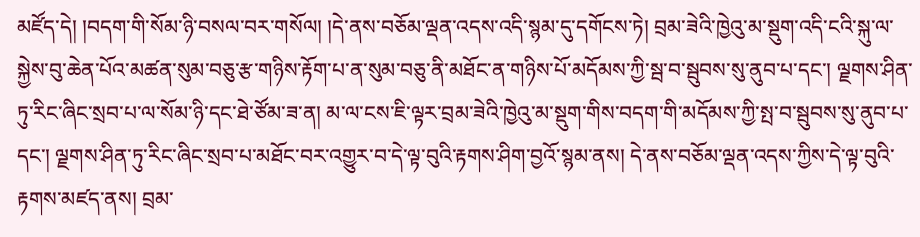མཛོད་དེ། །བདག་གི་སོམ་ཉི་བསལ་བར་གསོལ། །དེ་ནས་བཅོམ་ལྡན་འདས་འདི་སྙམ་དུ་དགོངས་ཏེ། བྲམ་ཟེའི་ཁྱེའུ་མ་སྡུག་འདི་ངའི་སྐུ་ལ་སྐྱེས་བུ་ཆེན་པོའ་མཚན་སུམ་བཅུ་རྩ་གཉིས་རྟོག་པ་ན་སུམ་བཅུ་ནི་མཐོང་ན་གཉིས་པོ་མདོམས་ཀྱི་སྦ་བ་སྦུབས་སུ་ནུབ་པ་དང་། ལྗགས་ཤིན་ཏུ་རིང་ཞིང་སྲབ་པ་ལ་སོམ་ཉི་དང་ཐེ་ཙོམ་ཟ་ན། མ་ལ་ངས་ཇི་ལྟར་བྲམ་ཟེའི་ཁྱེའུ་མ་སྡུག་གིས་བདག་གི་མདོམས་ཀྱི་སྤ་བ་སྦུབས་སུ་ནུབ་པ་དང་། ལྗགས་ཤིན་ཏུ་རིང་ཞིང་སྲབ་པ་མཐོང་བར་འགྱུར་བ་དེ་ལྟ་བུའི་རྟགས་ཤིག་བྱའོ་སྙམ་ནས། དེ་ནས་བཅོམ་ལྡན་འདས་ཀྱིས་དེ་ལྟ་བུའི་རྟགས་མཛད་ནས། བྲམ་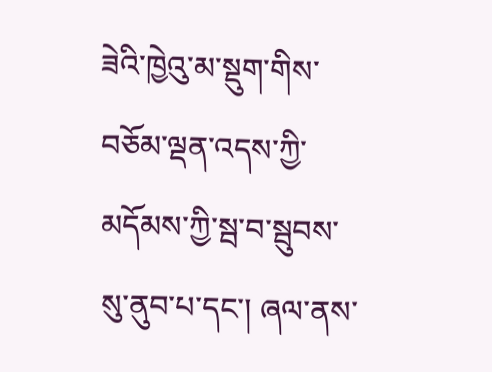ཟེའི་ཁྱེའུ་མ་སྡུག་གིས་བཅོམ་ལྡན་འདས་ཀྱི་མདོམས་ཀྱི་སྦ་བ་སྦུབས་སུ་ནུབ་པ་དང་། ཞལ་ནས་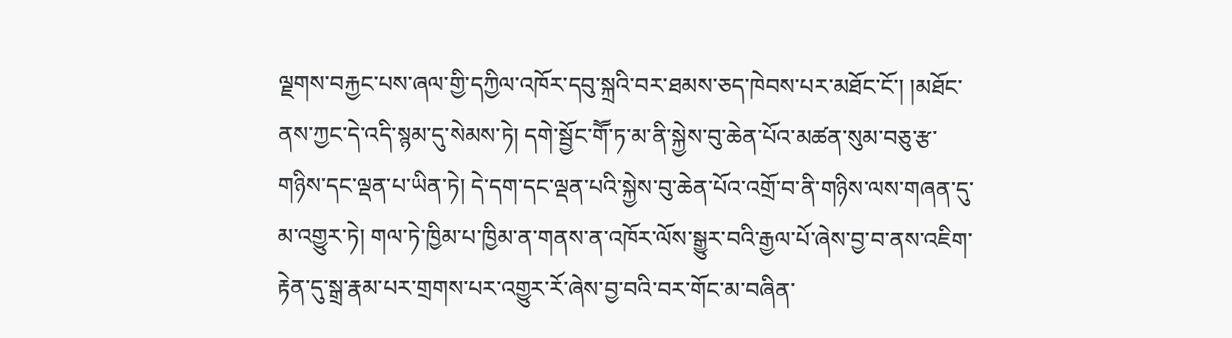ལྗགས་བརྐྱང་པས་ཞལ་གྱི་དཀྱིལ་འཁོར་དབུ་སྐྲའི་བར་ཐམས་ཅད་ཁེབས་པར་མཐོང་ངོ་། །མཐོང་ནས་ཀྱང་དེ་འདི་སྙམ་དུ་སེམས་ཏེ། དགེ་སྦྱོང་གཽ་ཏ་མ་ནི་སྐྱེས་བུ་ཆེན་པོའ་མཚན་སུམ་བཅུ་རྩ་གཉིས་དང་ལྡན་པ་ཡིན་ཏེ། དེ་དག་དང་ལྡན་པའི་སྐྱེས་བུ་ཆེན་པོའ་འགྲོ་བ་ནི་གཉིས་ལས་གཞན་དུ་མ་འགྱུར་ཏེ། གལ་ཏེ་ཁྱིམ་པ་ཁྱིམ་ན་གནས་ན་འཁོར་ལོས་སྒྱུར་བའི་རྒྱལ་པོ་ཞེས་བྱ་བ་ནས་འཇིག་རྟེན་དུ་སྒྲ་རྣམ་པར་གྲགས་པར་འགྱུར་རོ་ཞེས་བྱ་བའི་བར་གོང་མ་བཞིན་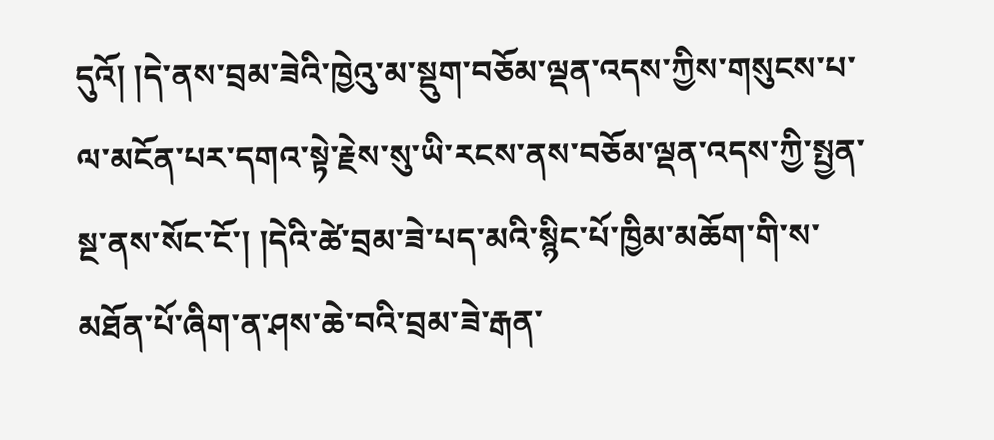དུའོ། །དེ་ནས་བྲམ་ཟེའི་ཁྱེའུ་མ་སྡུག་བཅོམ་ལྡན་འདས་ཀྱིས་གསུངས་པ་ལ་མངོན་པར་དགའ་སྟེ་རྗེས་སུ་ཡི་རངས་ནས་བཅོམ་ལྡན་འདས་ཀྱི་སྤྱན་སྔ་ནས་སོང་ངོ་། །དེའི་ཚེ་བྲམ་ཟེ་པད་མའི་སྙིང་པོ་ཁྱིམ་མཆོག་གི་ས་མཐོན་པོ་ཞིག་ན་ཤས་ཆེ་བའི་བྲམ་ཟེ་རྒན་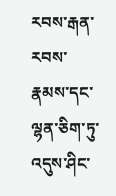རབས་རྒན་རབས་རྣམས་དང་ལྷན་ཅིག་ཏུ་འདུས་ཤིང་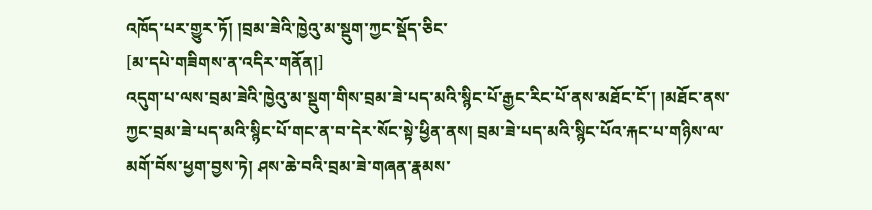འཁོད་པར་གྱུར་ཏོ། །བྲམ་ཟེའི་ཁྱེའུ་མ་སྡུག་ཀྱང་སྡོད་ཅིང་
[མ་དཔེ་གཟིགས་ན་འདིར་གནོན།]
འདུག་པ་ལས་བྲམ་ཟེའི་ཁྱེའུ་མ་སྡུག་གིས་བྲམ་ཟེ་པད་མའི་སྙིང་པོ་རྒྱང་རིང་པོ་ནས་མཐོང་ངོ་། །མཐོང་ནས་ཀྱང་བྲམ་ཟེ་པད་མའི་སྙིང་པོ་གང་ན་བ་དེར་སོང་སྟེ་ཕྱིན་ནས། བྲམ་ཟེ་པད་མའི་སྙིང་པོའ་རྐང་པ་གཉིས་ལ་མགོ་བོས་ཕྱག་བྱས་ཏེ། ཤས་ཆེ་བའི་བྲམ་ཟེ་གཞན་རྣམས་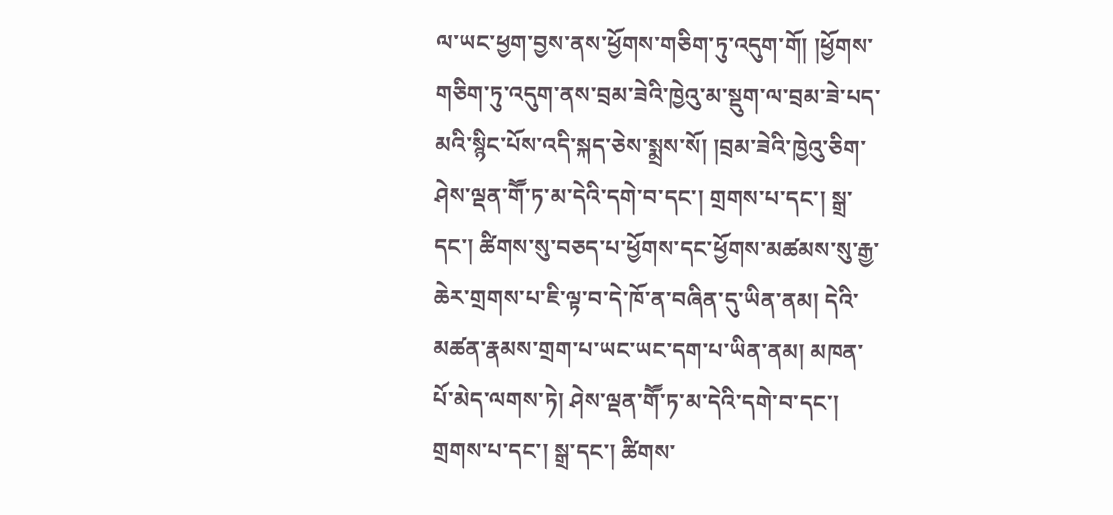ལ་ཡང་ཕྱག་བྱས་ནས་ཕྱོགས་གཅིག་ཏུ་འདུག་གོ། །ཕྱོགས་གཅིག་ཏུ་འདུག་ནས་བྲམ་ཟེའི་ཁྱེའུ་མ་སྡུག་ལ་བྲམ་ཟེ་པད་མའི་སྙིང་པོས་འདི་སྐད་ཅེས་སྨྲས་སོ། །བྲམ་ཟེའི་ཁྱེའུ་ཅིག་ཤེས་ལྡན་གཽ་ཏ་མ་དེའི་དགེ་བ་དང་། གྲགས་པ་དང་། སྒྲ་དང་། ཚིགས་སུ་བཅད་པ་ཕྱོགས་དང་ཕྱོགས་མཚམས་སུ་རྒྱ་ཆེར་གྲགས་པ་ཇི་ལྟ་བ་དེ་ཁོ་ན་བཞིན་དུ་ཡིན་ནམ། དེའི་མཚན་རྣམས་གྲག་པ་ཡང་ཡང་དག་པ་ཡིན་ནམ། མཁན་པོ་མེད་ལགས་ཏེ། ཤེས་ལྡན་གཽ་ཏ་མ་དེའི་དགེ་བ་དང་། གྲགས་པ་དང་། སྒྲ་དང་། ཚིགས་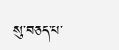སུ་བཅད་པ་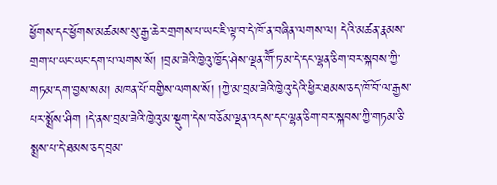ཕྱོགས་དང་ཕྱོགས་མཚམས་སུ་རྒྱ་ཆེར་གྲགས་པ་ཡང་ཇི་ལྟ་བ་དེ་ཁོ་ན་བཞིན་ལགས་ལ། དེའི་མཚན་རྣམས་གྲག་པ་ཡང་ཡང་དག་པ་ལགས་སོ། །བྲམ་ཟེའི་ཁྱེའུ་ཁྱོད་ཤེས་ལྡན་གཽ་ཏ་མ་དེ་དང་ལྷན་ཅིག་བར་སྐབས་ཀྱི་གཏམ་དག་བྱས་སམ། མཁན་པོ་བགྱིས་ལགས་སོ། །ཀྱེ་མ་བྲམ་ཟེའི་ཁྱེའུ་དེའི་ཕྱིར་ཐམས་ཅད་ཁོ་བོ་ལ་རྒྱས་པར་སྨྲོས་ཤིག །དེ་ནས་བྲམ་ཟེའི་ཁྱེའུ་མ་སྡུག་དེས་བཅོམ་ལྡན་འདས་དང་ལྷན་ཅིག་བར་སྐབས་ཀྱི་གཏམ་ཅི་སྨྲས་པ་དེ་ཐམས་ཅད་བྲམ་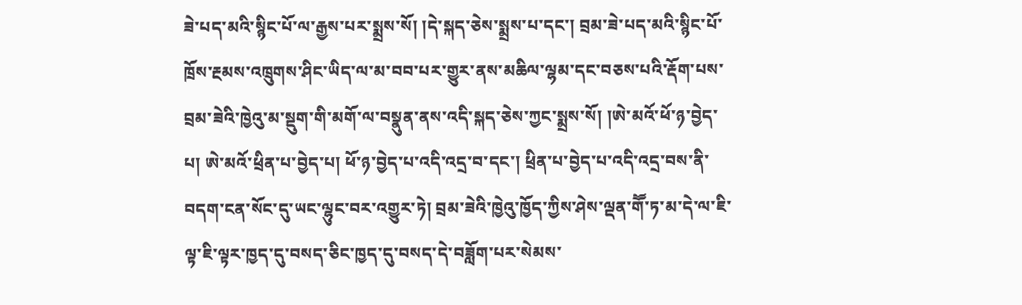ཟེ་པད་མའི་སྙིང་པོ་ལ་རྒྱས་པར་སྨྲས་སོ། །དེ་སྐད་ཅེས་སྨྲས་པ་དང་། བྲམ་ཟེ་པད་མའི་སྙིང་པོ་ཁྲོས་རྔམས་འཁྲུགས་ཤིང་ཡིད་ལ་མ་བབ་པར་གྱུར་ནས་མཆིལ་ལྷམ་དང་བཅས་པའི་རྡོག་པས་བྲམ་ཟེའི་ཁྱེའུ་མ་སྡུག་གི་མགོ་ལ་བསྣུན་ནས་འདི་སྐད་ཅེས་ཀྱང་སྨྲས་སོ། །ཨེ་མའོ་ཕོ་ཉ་བྱེད་པ། ཨེ་མའོ་ཕྲིན་པ་བྱེད་པ། ཕོ་ཉ་བྱེད་པ་འདི་འདྲ་བ་དང་། ཕྲིན་པ་བྱེད་པ་འདི་འདྲ་བས་ནི་བདག་ངན་སོང་དུ་ཡང་ལྷུང་བར་འགྱུར་ཏེ། བྲམ་ཟེའི་ཁྱེའུ་ཁྱོད་ཀྱིས་ཤེས་ལྡན་གཽ་ཏ་མ་དེ་ལ་ཇི་ལྟ་ཇི་ལྟར་ཁྱད་དུ་བསད་ཅིང་ཁྱད་དུ་བསད་དེ་བཟློག་པར་སེམས་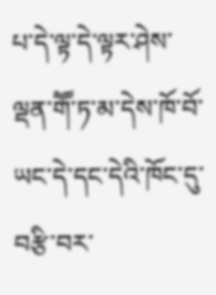པ་དེ་ལྟ་དེ་ལྟར་ཤེས་ལྡན་གཽ་ཏ་མ་དེས་ཁོ་བོ་ཡང་དེ་དང་དེའི་ཁོང་དུ་བརྩི་བར་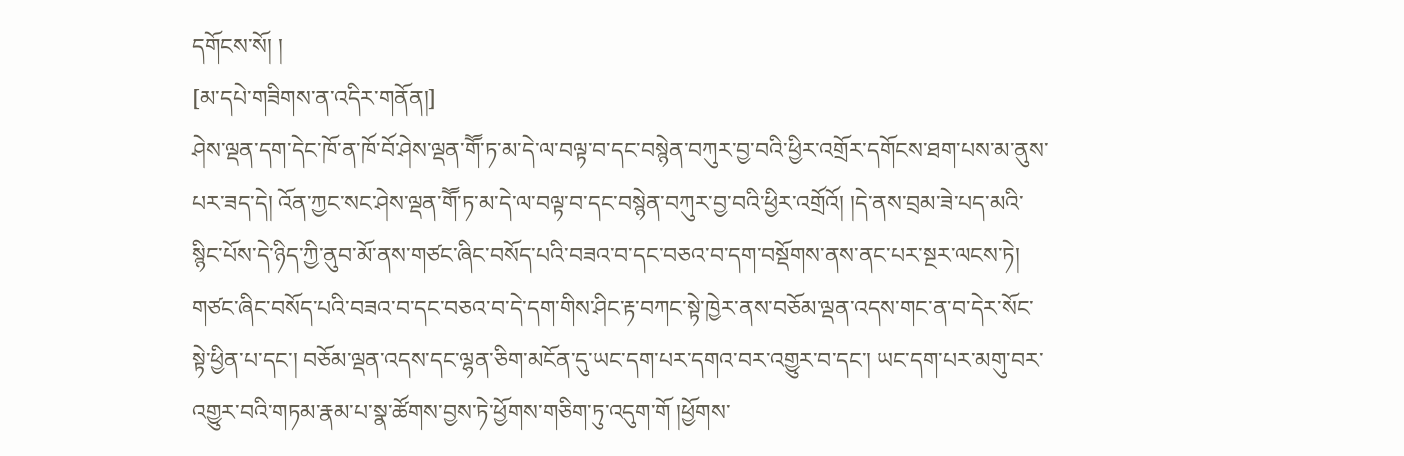དགོངས་སོ། །
[མ་དཔེ་གཟིགས་ན་འདིར་གནོན།]
ཤེས་ལྡན་དག་དེང་ཁོ་ན་ཁོ་བོ་ཤེས་ལྡན་གཽ་ཏ་མ་དེ་ལ་བལྟ་བ་དང་བསྙེན་བཀུར་བྱ་བའི་ཕྱིར་འགྲོར་དགོངས་ཐག་པས་མ་ནུས་པར་ཟད་དེ། འོན་ཀྱང་སང་ཤེས་ལྡན་གཽ་ཏ་མ་དེ་ལ་བལྟ་བ་དང་བསྙེན་བཀུར་བྱ་བའི་ཕྱིར་འགྲོའོ། །དེ་ནས་བྲམ་ཟེ་པད་མའི་སྙིང་པོས་དེ་ཉིད་ཀྱི་ནུབ་མོ་ནས་གཙང་ཞིང་བསོད་པའི་བཟའ་བ་དང་བཅའ་བ་དག་བསྡོགས་ནས་ནང་པར་སྔར་ལངས་ཏེ། གཙང་ཞིང་བསོད་པའི་བཟའ་བ་དང་བཅའ་བ་དེ་དག་གིས་ཤིང་རྟ་བཀང་སྟེ་ཁྱེར་ནས་བཅོམ་ལྡན་འདས་གང་ན་བ་དེར་སོང་སྟེ་ཕྱིན་པ་དང་། བཅོམ་ལྡན་འདས་དང་ལྷན་ཅིག་མངོན་དུ་ཡང་དག་པར་དགའ་བར་འགྱུར་བ་དང་། ཡང་དག་པར་མགུ་བར་འགྱུར་བའི་གཏམ་རྣམ་པ་སྣ་ཚོགས་བྱས་ཏེ་ཕྱོགས་གཅིག་ཏུ་འདུག་གོ །ཕྱོགས་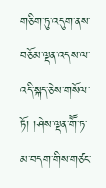གཅིག་ཏུ་འདུག་ནས་བཅོམ་ལྡན་འདས་ལ་འདི་སྐད་ཅེས་གསོལ་ཏོ། །ཤེས་ལྡན་གཽ་ཏ་མ་བདག་གིས་གཙང་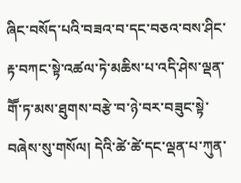ཞིང་བསོད་པའི་བཟའ་བ་དང་བཅའ་བས་ཤིང་རྟ་བཀང་སྟེ་འཚལ་ཏེ་མཆིས་པ་འདི་ཤེས་ལྡན་གཽ་ཏ་མས་ཐུགས་བརྩེ་བ་ཉེ་བར་བཟུང་སྟེ་བཞེས་སུ་གསོལ། དེའི་ཚེ་ཚེ་དང་ལྡན་པ་ཀུན་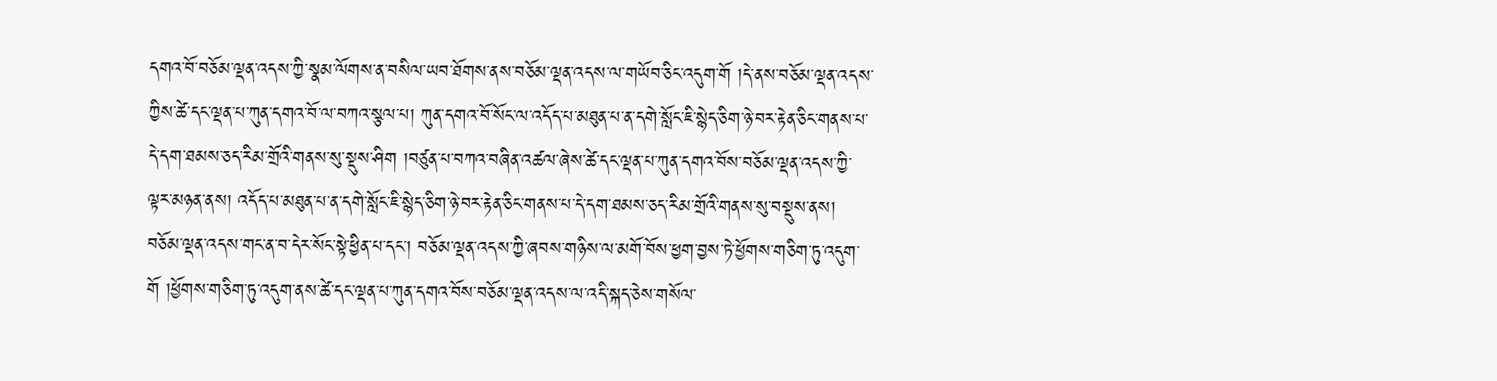དགའ་བོ་བཅོམ་ལྡན་འདས་ཀྱི་སྣམ་ལོགས་ན་བསིལ་ཡབ་ཐོགས་ནས་བཅོམ་ལྡན་འདས་ལ་གཡོབ་ཅིང་འདུག་གོ །དེ་ནས་བཅོམ་ལྡན་འདས་ཀྱིས་ཚེ་དང་ལྡན་པ་ཀུན་དགའ་བོ་ལ་བཀའ་སྩལ་པ། ཀུན་དགའ་བོ་སོང་ལ་འདོད་པ་མཐུན་པ་ན་དགེ་སློང་ཇི་སྙེད་ཅིག་ཉེ་བར་རྟེན་ཅིང་གནས་པ་དེ་དག་ཐམས་ཅད་རིམ་གྲོའི་གནས་སུ་སྡུས་ཤིག །བཙུན་པ་བཀའ་བཞིན་འཚལ་ཞེས་ཚེ་དང་ལྡན་པ་ཀུན་དགའ་བོས་བཅོམ་ལྡན་འདས་ཀྱི་ལྟར་མཉན་ནས། འདོད་པ་མཐུན་པ་ན་དགེ་སློང་ཇི་སྙེད་ཅིག་ཉེ་བར་རྟེན་ཅིང་གནས་པ་དེ་དག་ཐམས་ཅད་རིམ་གྲོའི་གནས་སུ་བསྡུས་ནས། བཅོམ་ལྡན་འདས་གང་ན་བ་དེར་སོང་སྟེ་ཕྱིན་པ་དང་། བཅོམ་ལྡན་འདས་ཀྱི་ཞབས་གཉིས་ལ་མགོ་བོས་ཕྱག་བྱས་ཏེ་ཕྱོགས་གཅིག་ཏུ་འདུག་གོ །ཕྱོགས་གཅིག་ཏུ་འདུག་ནས་ཚེ་དང་ལྡན་པ་ཀུན་དགའ་བོས་བཅོམ་ལྡན་འདས་ལ་འདི་སྐད་ཅེས་གསོལ་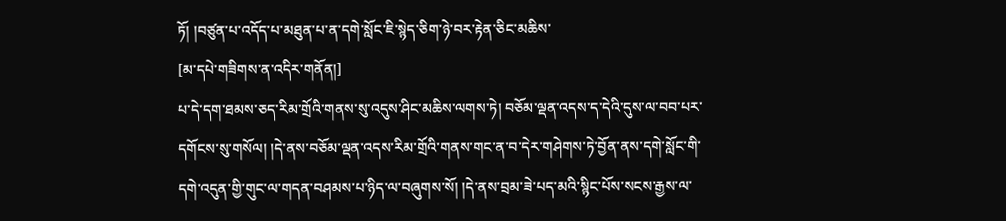ཏོ། །བཙུན་པ་འདོད་པ་མཐུན་པ་ན་དགེ་སློང་ཇི་སྙེད་ཅིག་ཉེ་བར་རྟེན་ཅིང་མཆིས་
[མ་དཔེ་གཟིགས་ན་འདིར་གནོན།]
པ་དེ་དག་ཐམས་ཅད་རིམ་གྲོའི་གནས་སུ་འདུས་ཤིང་མཆིས་ལགས་ཏེ། བཅོམ་ལྡན་འདས་ད་དེའི་དུས་ལ་བབ་པར་དགོངས་སུ་གསོལ། །དེ་ནས་བཅོམ་ལྡན་འདས་རིམ་གྲོའི་གནས་གང་ན་བ་དེར་གཤེགས་ཏེ་བྱོན་ནས་དགེ་སློང་གི་དགེ་འདུན་གྱི་གུང་ལ་གདན་བཤམས་པ་ཉིད་ལ་བཞུགས་སོ། །དེ་ནས་བྲམ་ཟེ་པད་མའི་སྙིང་པོས་སངས་རྒྱས་ལ་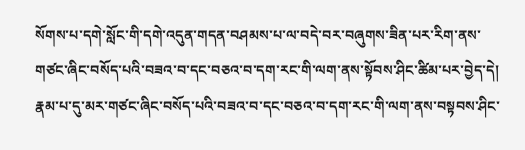སོགས་པ་དགེ་སློང་གི་དགེ་འདུན་གདན་བཤམས་པ་ལ་བདེ་བར་བཞུགས་ཟིན་པར་རིག་ནས་གཙང་ཞིང་བསོད་པའི་བཟའ་བ་དང་བཅའ་བ་དག་རང་གི་ལག་ནས་སྟོབས་ཤིང་ཚིམ་པར་བྱེད་དེ། རྣམ་པ་དུ་མར་གཙང་ཞིང་བསོད་པའི་བཟའ་བ་དང་བཅའ་བ་དག་རང་གི་ལག་ནས་བསྟབས་ཤིང་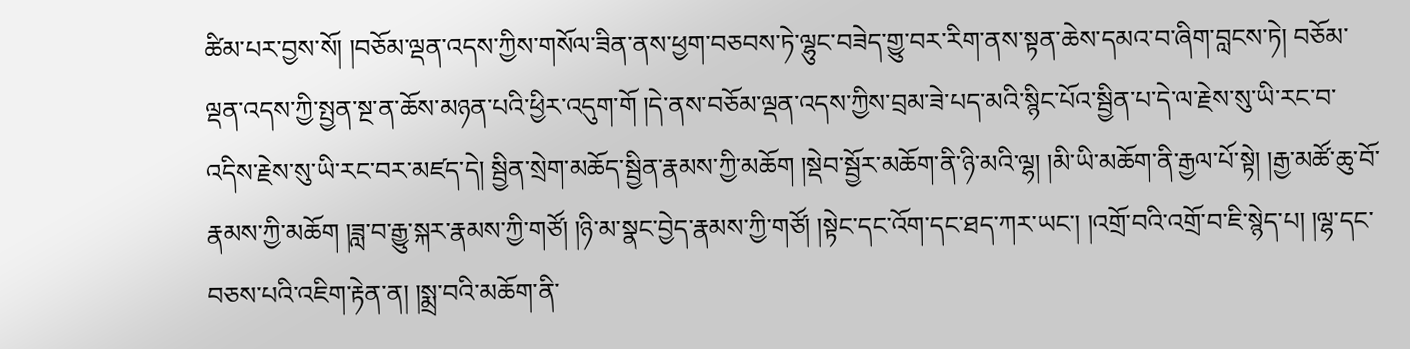ཚིམ་པར་བྱས་སོ། །བཅོམ་ལྡན་འདས་ཀྱིས་གསོལ་ཟིན་ནས་ཕྱག་བཅབས་ཏེ་ལྷུང་བཟེད་གྱུ་བར་རིག་ནས་སྟན་ཆེས་དམའ་བ་ཞིག་བླངས་ཏེ། བཅོམ་ལྡན་འདས་ཀྱི་སྤྱན་སྔ་ན་ཆོས་མཉན་པའི་ཕྱིར་འདུག་གོ །དེ་ནས་བཅོམ་ལྡན་འདས་ཀྱིས་བྲམ་ཟེ་པད་མའི་སྙིང་པོའ་སྦྱིན་པ་དེ་ལ་རྗེས་སུ་ཡི་རང་བ་འདིས་རྗེས་སུ་ཡི་རང་བར་མཛད་དེ། སྦྱིན་སྲེག་མཆོད་སྦྱིན་རྣམས་ཀྱི་མཆོག །སྡེབ་སྦྱོར་མཆོག་ནི་ཉི་མའི་ལྷ། །མི་ཡི་མཆོག་ནི་རྒྱལ་པོ་སྟེ། །རྒྱ་མཚོ་ཆུ་བོ་རྣམས་ཀྱི་མཆོག །ཟླ་བ་རྒྱུ་སྐར་རྣམས་ཀྱི་གཙོ། །ཉི་མ་སྣང་བྱེད་རྣམས་ཀྱི་གཙོ། །སྟེང་དང་འོག་དང་ཐད་ཀར་ཡང་། །འགྲོ་བའི་འགྲོ་བ་ཇི་སྙེད་པ། །ལྷ་དང་བཅས་པའི་འཇིག་རྟེན་ན། །སྨྲ་བའི་མཆོག་ནི་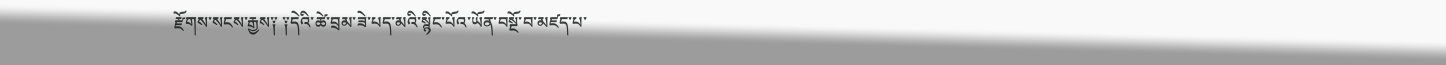རྫོགས་སངས་རྒྱས༑ ༑དེའི་ཚེ་བྲམ་ཟེ་པད་མའི་སྙིང་པོའ་ཡོན་བསྔོ་བ་མཛད་པ་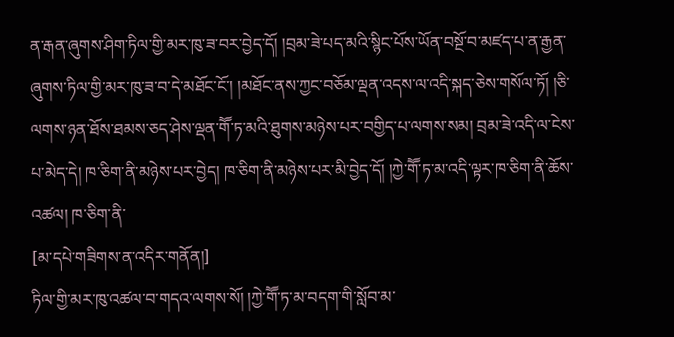ན་རྒན་ཞུགས་ཤིག་ཏིལ་གྱི་མར་ཁུ་ཟ་བར་བྱེད་དོ། །བྲམ་ཟེ་པད་མའི་སྙིང་པོས་ཡོན་བསྔོ་བ་མཛད་པ་ན་རྒྱན་ཞུགས་ཏིལ་གྱི་མར་ཁུ་ཟ་བ་དེ་མཐོང་ངོ་། །མཐོང་ནས་ཀྱང་བཅོམ་ལྡན་འདས་ལ་འདི་སྐད་ཅེས་གསོལ་ཏོ། །ཅི་ལགས་ཉན་ཐོས་ཐམས་ཅད་ཤེས་ལྡན་གཽ་ཏ་མའི་ཐུགས་མཉེས་པར་བགྱིད་པ་ལགས་སམ། བྲམ་ཟེ་འདི་ལ་ངེས་པ་མེད་དེ། ཁ་ཅིག་ནི་མཉེས་པར་བྱེད། ཁ་ཅིག་ནི་མཉེས་པར་མི་བྱེད་དོ། །ཀྱེ་གཽ་ཏ་མ་འདི་ལྟར་ཁ་ཅིག་ནི་ཆོས་འཚལ། ཁ་ཅིག་ནི་
[མ་དཔེ་གཟིགས་ན་འདིར་གནོན།]
ཏིལ་གྱི་མར་ཁུ་འཚལ་བ་གདའ་ལགས་སོ། །ཀྱེ་གཽ་ཏ་མ་བདག་གི་སློབ་མ་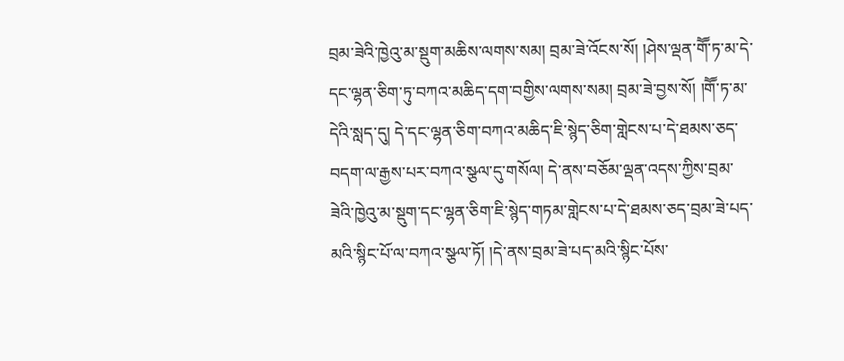བྲམ་ཟེའི་ཁྱེའུ་མ་སྡུག་མཆིས་ལགས་སམ། བྲམ་ཟེ་འོངས་སོ། །ཤེས་ལྡན་གཽ་ཏ་མ་དེ་དང་ལྷན་ཅིག་ཏུ་བཀའ་མཆིད་དག་བགྱིས་ལགས་སམ། བྲམ་ཟེ་བྱས་སོ། །གཽ་ཏ་མ་དེའི་སླད་དུ། དེ་དང་ལྷན་ཅིག་བཀའ་མཆིད་ཇི་སྙེད་ཅིག་གླེངས་པ་དེ་ཐམས་ཅད་བདག་ལ་རྒྱས་པར་བཀའ་སྩལ་དུ་གསོལ། དེ་ནས་བཅོམ་ལྡན་འདས་ཀྱིས་བྲམ་ཟེའི་ཁྱེའུ་མ་སྡུག་དང་ལྷན་ཅིག་ཇི་སྙེད་གཏམ་གླེངས་པ་དེ་ཐམས་ཅད་བྲམ་ཟེ་པད་མའི་སྙིང་པོ་ལ་བཀའ་སྩལ་ཏོ། །དེ་ནས་བྲམ་ཟེ་པད་མའི་སྙིང་པོས་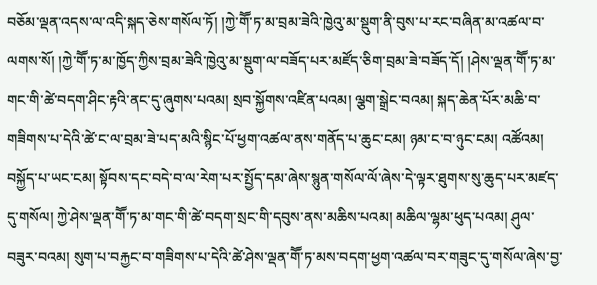བཅོམ་ལྡན་འདས་ལ་འདི་སྐད་ཅེས་གསོལ་ཏོ། །ཀྱེ་གཽ་ཏ་མ་བྲམ་ཟེའི་ཁྱེའུ་མ་སྡུག་ནི་བུས་པ་རང་བཞིན་མ་འཚལ་བ་ལགས་སོ། །ཀྱེ་གཽ་ཏ་མ་ཁྱོད་ཀྱིས་བྲམ་ཟེའི་ཁྱེའུ་མ་སྡུག་ལ་བཟོད་པར་མཛོད་ཅིག་བྲམ་ཟེ་བཟོད་དོ། །ཤེས་ལྡན་གཽ་ཏ་མ་གང་གི་ཚེ་བདག་ཤིང་རྟའི་ནང་དུ་ཞུགས་པའམ། སྲབ་སྐྱོགས་འཛིན་པའམ། ལྕག་སྒྲེང་བའམ། སྐད་ཆེན་པོར་མཆི་བ་གཟིགས་པ་དེའི་ཚེ་ང་ལ་བྲམ་ཟེ་པད་མའི་སྙིང་པོ་ཕྱག་འཚལ་ནས་གནོད་པ་ཆུང་ངམ། ཉམ་ང་བ་ཉུང་ངམ། འཚོའམ། བསྐྱོད་པ་ཡང་ངམ། སྟོབས་དང་བདེ་བ་ལ་རེག་པར་སྤྱོད་དམ་ཞེས་སྙུན་གསོལ་ལོ་ཞེས་དེ་ལྟར་ཐུགས་སུ་ཆུད་པར་མཛད་དུ་གསོལ། ཀྱེ་ཤེས་ལྡན་གཽ་ཏ་མ་གང་གི་ཚེ་བདག་སྲང་གི་དབུས་ནས་མཆིས་པའམ། མཆིལ་ལྷམ་ཕུད་པའམ། ཤུལ་བཟུར་བའམ། སུག་པ་བརྐྱང་བ་གཟིགས་པ་དེའི་ཚེ་ཤེས་ལྡན་གཽ་ཏ་མས་བདག་ཕྱག་འཚལ་བར་གཟུང་དུ་གསོལ་ཞེས་བྱ་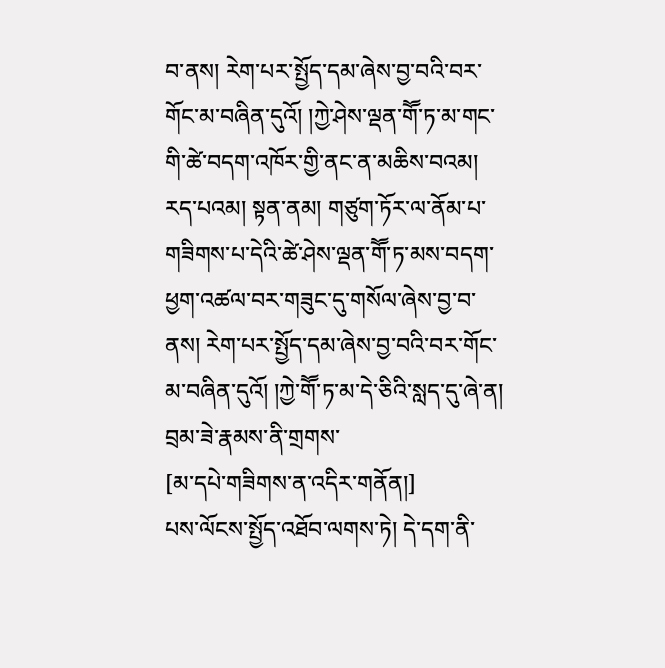བ་ནས། རེག་པར་སྤྱོད་དམ་ཞེས་བྱ་བའི་བར་གོང་མ་བཞིན་དུའོ། །ཀྱེ་ཤེས་ལྡན་གཽ་ཏ་མ་གང་གི་ཚེ་བདག་འཁོར་གྱི་ནང་ན་མཆིས་བའམ། རད་པའམ། སྟན་ནམ། གཙུག་ཏོར་ལ་ནོམ་པ་གཟིགས་པ་དེའི་ཚེ་ཤེས་ལྡན་གཽ་ཏ་མས་བདག་ཕྱག་འཚལ་བར་གཟུང་དུ་གསོལ་ཞེས་བྱ་བ་ནས། རེག་པར་སྤྱོད་དམ་ཞེས་བྱ་བའི་བར་གོང་མ་བཞིན་དུའོ། །ཀྱེ་གཽ་ཏ་མ་དེ་ཅིའི་སླད་དུ་ཞེ་ན། བྲམ་ཟེ་རྣམས་ནི་གྲགས་
[མ་དཔེ་གཟིགས་ན་འདིར་གནོན།]
པས་ལོངས་སྤྱོད་འཐོབ་ལགས་ཏེ། དེ་དག་ནི་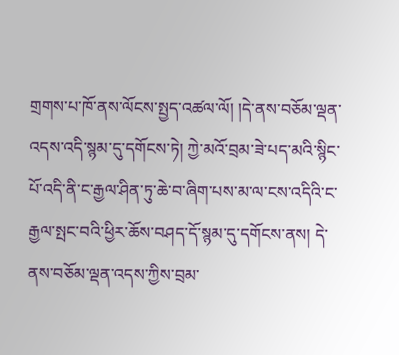གྲགས་པ་ཁོ་ནས་ལོངས་སྤྱད་འཚལ་ལོ། །དེ་ནས་བཅོམ་ལྡན་འདས་འདི་སྙམ་དུ་དགོངས་ཏེ། ཀྱེ་མའོ་བྲམ་ཟེ་པད་མའི་སྙིང་པོ་འདི་ནི་ང་རྒྱལ་ཤིན་ཏུ་ཆེ་བ་ཞིག་པས་མ་ལ་ངས་འདིའི་ང་རྒྱལ་སྤང་བའི་ཕྱིར་ཆོས་བཤད་དོ་སྙམ་དུ་དགོངས་ནས། དེ་ནས་བཅོམ་ལྡན་འདས་ཀྱིས་བྲམ་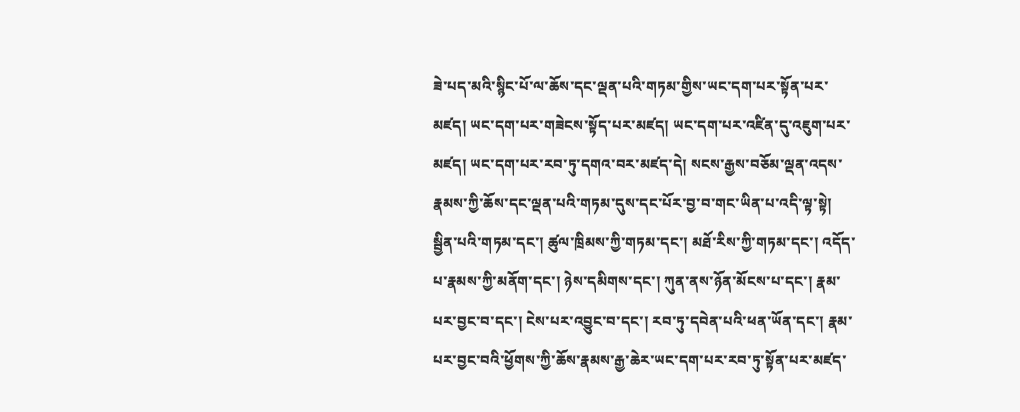ཟེ་པད་མའི་སྙིང་པོ་ལ་ཆོས་དང་ལྡན་པའི་གཏམ་གྱིས་ཡང་དག་པར་སྟོན་པར་མཛད། ཡང་དག་པར་གཟེངས་སྟོད་པར་མཛད། ཡང་དག་པར་འཛིན་དུ་འཇུག་པར་མཛད། ཡང་དག་པར་རབ་ཏུ་དགའ་བར་མཛད་དེ། སངས་རྒྱས་བཅོམ་ལྡན་འདས་རྣམས་ཀྱི་ཆོས་དང་ལྡན་པའི་གཏམ་དུས་དང་པོར་བྱ་བ་གང་ཡིན་པ་འདི་ལྟ་སྟེ། སྦྱིན་པའི་གཏམ་དང་། ཚུལ་ཁྲིམས་ཀྱི་གཏམ་དང་། མཐོ་རིས་ཀྱི་གཏམ་དང་། འདོད་པ་རྣམས་ཀྱི་མནོག་དང་། ཉེས་དམིགས་དང་། ཀུན་ནས་ཉོན་མོངས་པ་དང་། རྣམ་པར་བྱང་བ་དང་། ངེས་པར་འབྱུང་བ་དང་། རབ་ཏུ་དབེན་པའི་ཕན་ཡོན་དང་། རྣམ་པར་བྱང་བའི་ཕྱོགས་ཀྱི་ཆོས་རྣམས་རྒྱ་ཆེར་ཡང་དག་པར་རབ་ཏུ་སྟོན་པར་མཛད་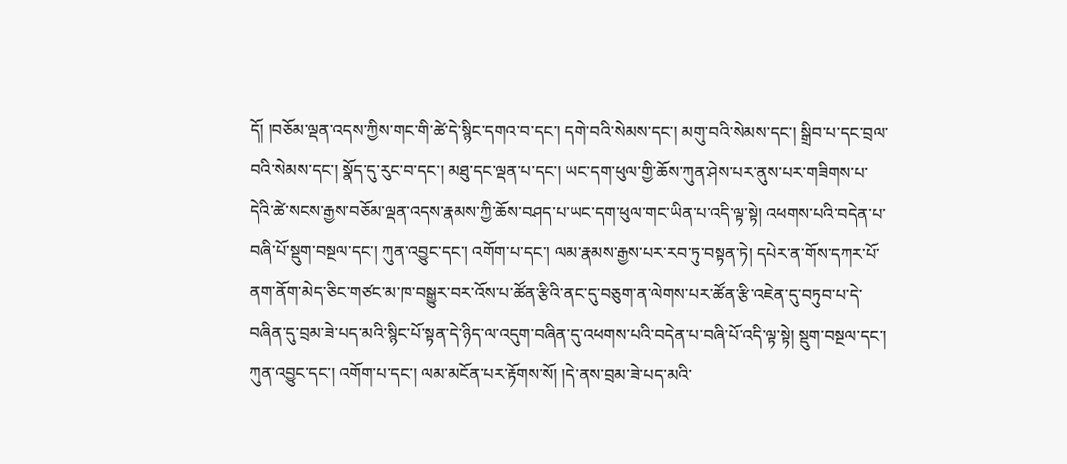དོ། །བཅོམ་ལྡན་འདས་ཀྱིས་གང་གི་ཚེ་དེ་སྙིང་དགའ་བ་དང་། དགེ་བའི་སེམས་དང་། མགུ་བའི་སེམས་དང་། སྒྲིབ་པ་དང་བྲལ་བའི་སེམས་དང་། སྣོད་དུ་རུང་བ་དང་། མཐུ་དང་ལྡན་པ་དང་། ཡང་དག་ཕུལ་གྱི་ཆོས་ཀུན་ཤེས་པར་ནུས་པར་གཟིགས་པ་དེའི་ཚེ་སངས་རྒྱས་བཅོམ་ལྡན་འདས་རྣམས་ཀྱི་ཆོས་བཤད་པ་ཡང་དག་ཕུལ་གང་ཡིན་པ་འདི་ལྟ་སྟེ། འཕགས་པའི་བདེན་པ་བཞི་པོ་སྡུག་བསྔལ་དང་། ཀུན་འབྱུང་དང་། འགོག་པ་དང་། ལམ་རྣམས་རྒྱས་པར་རབ་ཏུ་བསྟན་ཏེ། དཔེར་ན་གོས་དཀར་པོ་ནག་ནོག་མེད་ཅིང་གཙང་མ་ཁ་བསྒྱུར་བར་འོས་པ་ཚོན་རྩིའི་ནང་དུ་བཅུག་ན་ལེགས་པར་ཚོན་རྩི་འཇེན་དུ་བཏུབ་པ་དེ་བཞིན་དུ་བྲམ་ཟེ་པད་མའི་སྙིང་པོ་སྟན་དེ་ཉིད་ལ་འདུག་བཞིན་དུ་འཕགས་པའི་བདེན་པ་བཞི་པོ་འདི་ལྟ་སྟེ། སྡུག་བསྔལ་དང་། ཀུན་འབྱུང་དང་། འགོག་པ་དང་། ལམ་མངོན་པར་རྟོགས་སོ། །དེ་ནས་བྲམ་ཟེ་པད་མའི་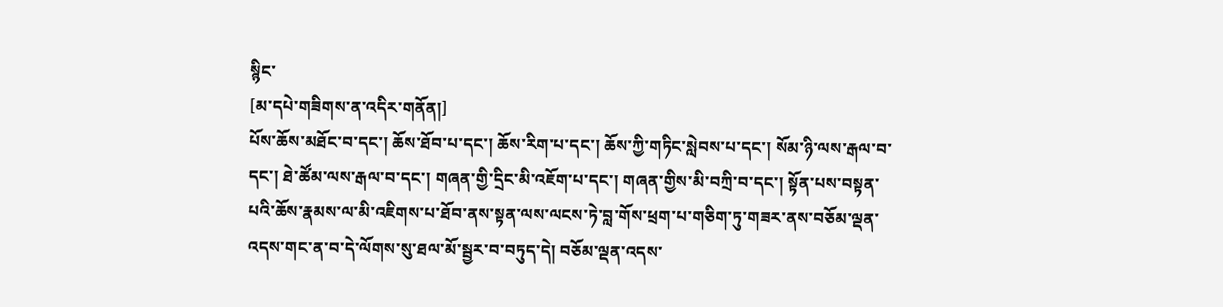སྙིང་
[མ་དཔེ་གཟིགས་ན་འདིར་གནོན།]
པོས་ཆོས་མཐོང་བ་དང་། ཆོས་ཐོབ་པ་དང་། ཆོས་རིག་པ་དང་། ཆོས་ཀྱི་གཏིང་སླེབས་པ་དང་། སོམ་ཉི་ལས་རྒལ་བ་དང་། ཐེ་ཚོམ་ལས་རྒལ་བ་དང་། གཞན་གྱི་དྲིང་མི་འཇོག་པ་དང་། གཞན་གྱིས་མི་བཀྲི་བ་དང་། སྟོན་པས་བསྟན་པའི་ཆོས་རྣམས་ལ་མི་འཇིགས་པ་ཐོབ་ནས་སྟན་ལས་ལངས་ཏེ་བླ་གོས་ཕྲག་པ་གཅིག་ཏུ་གཟར་ནས་བཅོམ་ལྡན་འདས་གང་ན་བ་དེ་ལོགས་སུ་ཐལ་མོ་སྦྱར་བ་བཏུད་དེ། བཅོམ་ལྡན་འདས་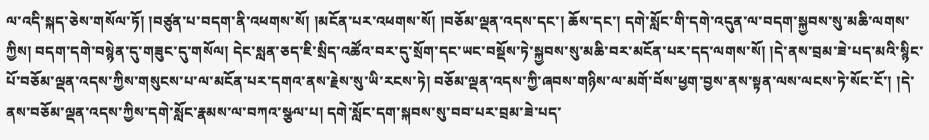ལ་འདི་སྐད་ཅེས་གསོལ་ཏོ། །བཙུན་པ་བདག་ནི་འཕགས་སོ། །མངོན་པར་འཕགས་སོ། །བཅོམ་ལྡན་འདས་དང་། ཆོས་དང་། དགེ་སློང་གི་དགེ་འདུན་ལ་བདག་སྐྱབས་སུ་མཆི་ལགས་ཀྱིས། བདག་དགེ་བསྙེན་དུ་གཟུང་དུ་གསོལ། དེང་སླན་ཅད་ཇི་སྲིད་འཚོའ་བར་དུ་སྲོག་དང་ཡང་བསྡོས་ཏེ་སྐྱབས་སུ་མཆི་བར་མངོན་པར་དད་ལགས་སོ། །དེ་ནས་བྲམ་ཟེ་པད་མའི་སྙིང་པོ་བཅོམ་ལྡན་འདས་ཀྱིས་གསུངས་པ་ལ་མངོན་པར་དགའ་ནས་རྗེས་སུ་ཡི་རངས་ཏེ། བཅོམ་ལྡན་འདས་ཀྱི་ཞབས་གཉིས་ལ་མགོ་བོས་ཕྱག་བྱས་ནས་སྟན་ལས་ལངས་ཏེ་སོང་ངོ་། །དེ་ནས་བཅོམ་ལྡན་འདས་ཀྱིས་དགེ་སློང་རྣམས་ལ་བཀའ་སྩལ་པ། དགེ་སློང་དག་སྐབས་སུ་བབ་པར་བྲམ་ཟེ་པད་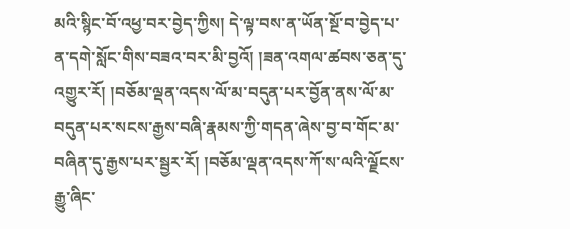མའི་སྙིང་བོ་འཕྱ་བར་བྱེད་ཀྱིས། དེ་ལྟ་བས་ན་ཡོན་སྔོ་བ་བྱེད་པ་ན་དགེ་སློང་གིས་བཟའ་བར་མི་བྱའོ། །ཟན་འགལ་ཚབས་ཅན་དུ་འགྱུར་རོ། །བཅོམ་ལྡན་འདས་ལོ་མ་བདུན་པར་བྱོན་ནས་ལོ་མ་བདུན་པར་སངས་རྒྱས་བཞི་རྣམས་ཀྱི་གདན་ཞེས་བྱ་བ་གོང་མ་བཞིན་དུ་རྒྱས་པར་སྦྱར་རོ། །བཅོམ་ལྡན་འདས་ཀོ་ས་ལའི་ལྗོངས་རྒྱུ་ཞིང་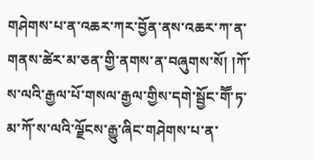གཤེགས་པ་ན་འཆར་ཀར་བྱོན་ནས་འཆར་ཀ་ན་གནས་ཚེར་མ་ཅན་གྱི་ནགས་ན་བཞུགས་སོ། །ཀོ་ས་ལའི་རྒྱལ་པོ་གསལ་རྒྱལ་གྱིས་དགེ་སྦྱོང་གཽ་ཏ་མ་ཀོ་ས་ལའི་ལྗོངས་རྒྱུ་ཞིང་གཤེགས་པ་ན་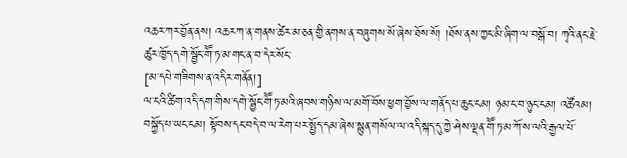འཆར་ཀར་བྱོན་ནས། འཆར་ཀ་ན་གནས་ཚེར་མ་ཅན་གྱི་ནགས་ན་བཞུགས་སོ་ཞེས་ཐོས་སོ། །ཐོས་ནས་ཀྱང་མི་ཞིག་ལ་བསྒོ་བ། ཀྭའི་ནང་རྗེ་ཚུར་ཁྱོད་དགེ་སྦྱོང་གཽ་ཏ་མ་གང་ན་བ་དེར་སོང་
[མ་དཔེ་གཟིགས་ན་འདིར་གནོན།]
ལ་ངའི་ཚིག་འདི་དག་གིས་དགེ་སྦྱོང་གཽ་ཏ་མའི་ཞབས་གཉིས་ལ་མགོ་བོས་ཕྱག་བྱོས་ལ་གནོད་པ་ཆུང་ངམ། ཉམ་ང་བ་ཉུང་ངམ། འཚོའམ། བསྐྱོད་པ་ཡང་ངམ། སྟོབས་དང་བདེ་བ་ལ་རེག་པར་སྤྱོད་དམ་ཞེས་སྙུན་གསོལ་ལ་འདི་སྐད་དུ་ཀྱེ་ཤེས་ལྡན་གཽ་ཏ་མ་ཀོ་ས་ལའི་རྒྱལ་པོ་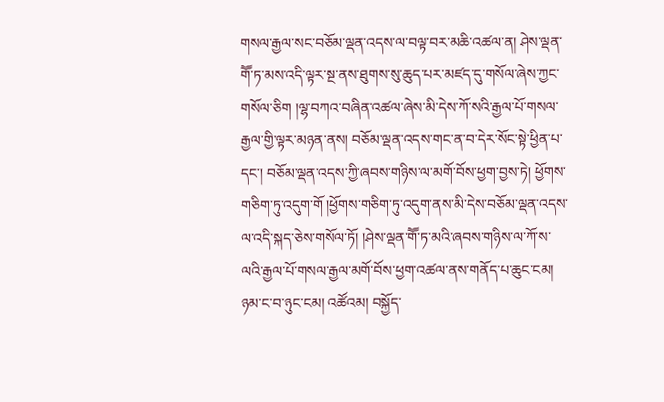གསལ་རྒྱལ་སང་བཅོམ་ལྡན་འདས་ལ་བལྟ་བར་མཆི་འཚལ་ན། ཤེས་ལྡན་གཽ་ཏ་མས་འདི་ལྟར་སྔ་ནས་ཐུགས་སུ་ཆུད་པར་མཛད་དུ་གསོལ་ཞེས་ཀྱང་གསོལ་ཅིག །ལྷ་བཀའ་བཞིན་འཚལ་ཞེས་མི་དེས་ཀོ་སའི་རྒྱལ་པོ་གསལ་རྒྱལ་གྱི་ལྟར་མཉན་ནས། བཅོམ་ལྡན་འདས་གང་ན་བ་དེར་སོང་སྟེ་ཕྱིན་པ་དང་། བཅོམ་ལྡན་འདས་ཀྱི་ཞབས་གཉིས་ལ་མགོ་བོས་ཕྱག་བྱས་ཏེ། ཕྱོགས་གཅིག་ཏུ་འདུག་གོ །ཕྱོགས་གཅིག་ཏུ་འདུག་ནས་མི་དེས་བཅོམ་ལྡན་འདས་ལ་འདི་སྐད་ཅེས་གསོལ་ཏོ། །ཤེས་ལྡན་གཽ་ཏ་མའི་ཞབས་གཉིས་ལ་ཀོ་ས་ལའི་རྒྱལ་པོ་གསལ་རྒྱལ་མགོ་བོས་ཕྱག་འཚལ་ནས་གནོད་པ་ཆུང་ངམ། ཉམ་ང་བ་ཉུང་ངམ། འཚོའམ། བསྐྱོད་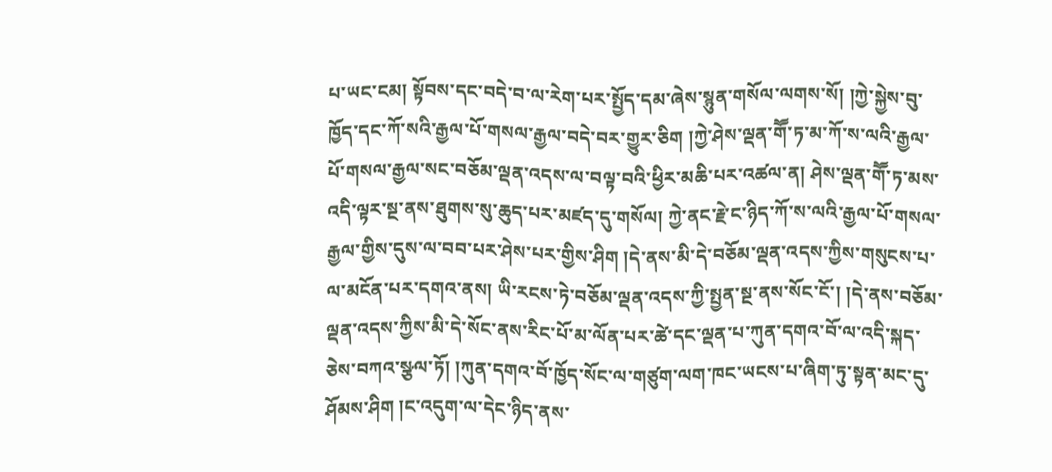པ་ཡང་ངམ། སྟོབས་དང་བདེ་བ་ལ་རེག་པར་སྤྱོད་དམ་ཞེས་སྙུན་གསོལ་ལགས་སོ། །ཀྱེ་སྐྱེས་བུ་ཁྱོད་དང་ཀོ་སའི་རྒྱལ་པོ་གསལ་རྒྱལ་བདེ་བར་གྱུར་ཅིག །ཀྱེ་ཤེས་ལྡན་གཽ་ཏ་མ་ཀོ་ས་ལའི་རྒྱལ་པོ་གསལ་རྒྱལ་སང་བཅོམ་ལྡན་འདས་ལ་བལྟ་བའི་ཕྱིར་མཆི་པར་འཚལ་ན། ཤེས་ལྡན་གཽ་ཏ་མས་འདི་ལྟར་སྔ་ནས་ཐུགས་སུ་ཆུད་པར་མཛད་དུ་གསོལ། ཀྱེ་ནང་རྗེ་ང་ཉིད་ཀོ་ས་ལའི་རྒྱལ་པོ་གསལ་རྒྱལ་གྱིས་དུས་ལ་བབ་པར་ཤེས་པར་གྱིས་ཤིག །དེ་ནས་མི་དེ་བཅོམ་ལྡན་འདས་ཀྱིས་གསུངས་པ་ལ་མངོན་པར་དགའ་ནས། ཡི་རངས་ཏེ་བཅོམ་ལྡན་འདས་ཀྱི་སྤྱན་སྔ་ནས་སོང་ངོ་། །དེ་ནས་བཅོམ་ལྡན་འདས་ཀྱིས་མི་དེ་སོང་ནས་རིང་པོ་མ་ལོན་པར་ཚེ་དང་ལྡན་པ་ཀུན་དགའ་བོ་ལ་འདི་སྐད་ཅེས་བཀའ་སྩལ་ཏོ། །ཀུན་དགའ་བོ་ཁྱོད་སོང་ལ་གཙུག་ལག་ཁང་ཡངས་པ་ཞིག་ཏུ་སྟན་མང་དུ་ཤོམས་ཤིག །ང་འདུག་ལ་དེང་ཉིད་ནས་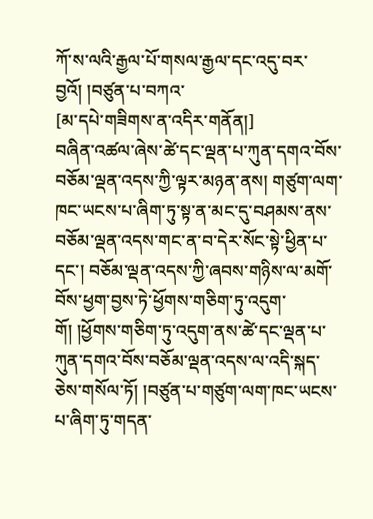ཀོ་ས་ལའི་རྒྱལ་པོ་གསལ་རྒྱལ་དང་འདུ་བར་བྱའོ། །བཙུན་པ་བཀའ་
[མ་དཔེ་གཟིགས་ན་འདིར་གནོན།]
བཞིན་འཚལ་ཞེས་ཚེ་དང་ལྡན་པ་ཀུན་དགའ་བོས་བཅོམ་ལྡན་འདས་ཀྱི་ལྟར་མཉན་ནས། གཙུག་ལག་ཁང་ཡངས་པ་ཞིག་ཏུ་སྟ་ན་མང་དུ་བཤམས་ནས་བཅོམ་ལྡན་འདས་གང་ན་བ་དེར་སོང་སྟེ་ཕྱིན་པ་དང་། བཅོམ་ལྡན་འདས་ཀྱི་ཞབས་གཉིས་ལ་མགོ་བོས་ཕྱག་བྱས་ཏེ་ཕྱོགས་གཅིག་ཏུ་འདུག་གོ། །ཕྱོགས་གཅིག་ཏུ་འདུག་ནས་ཚེ་དང་ལྡན་པ་ཀུན་དགའ་བོས་བཅོམ་ལྡན་འདས་ལ་འདི་སྐད་ཅེས་གསོལ་ཏོ། །བཙུན་པ་གཙུག་ལག་ཁང་ཡངས་པ་ཞིག་ཏུ་གདན་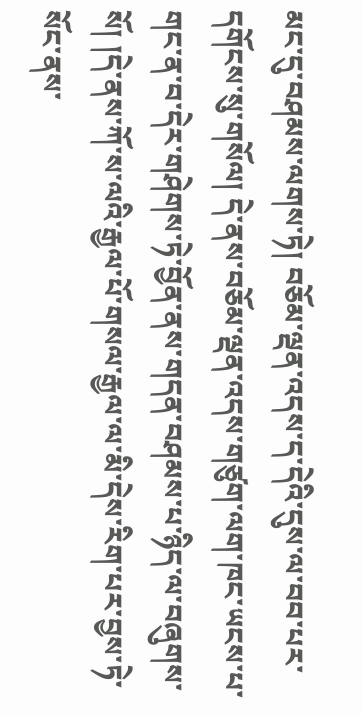མང་དུ་བཤམས་ལགས་ཏེ། བཅོམ་ལྡན་འདས་ད་དེའི་དུས་ལ་བབ་པར་དགོངས་སུ་གསོལ། དེ་ནས་བཅོམ་ལྡན་འདས་གཙུག་ལག་ཁང་ཡངས་པ་གང་ན་བ་དེར་གཤེགས་ཏེ་བྱོན་ནས་གདན་བཤམས་པ་ཉིད་ལ་བཞུགས་སོ། །དེ་ནས་ཀོ་ས་ལའི་རྒྱལ་པོ་གསལ་རྒྱལ་ལ་མི་དེས་རིག་པར་བྱས་ཏེ་སོང་ནས་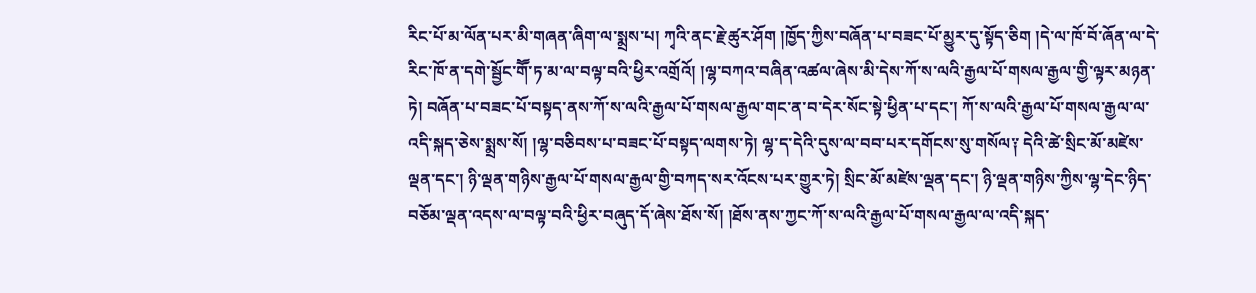རིང་པོ་མ་ལོན་པར་མི་གཞན་ཞིག་ལ་སྨྲས་པ། ཀྭའི་ནང་རྗེ་ཚུར་ཤོག །ཁྱོད་ཀྱིས་བཞོན་པ་བཟང་པོ་མྱུར་དུ་སྟོད་ཅིག །དེ་ལ་ཁོ་བོ་ཞོན་ལ་དེ་རིང་ཁོ་ན་དགེ་སྦྱོང་གཽ་ཏ་མ་ལ་བལྟ་བའི་ཕྱིར་འགྲོའོ། །ལྷ་བཀའ་བཞིན་འཚལ་ཞེས་མི་དེས་ཀོ་ས་ལའི་རྒྱལ་པོ་གསལ་རྒྱལ་གྱི་ལྟར་མཉན་ཏེ། བཞོན་པ་བཟང་པོ་བསྟད་ནས་ཀོ་ས་ལའི་རྒྱལ་པོ་གསལ་རྒྱལ་གང་ན་བ་དེར་སོང་སྟེ་ཕྱིན་པ་དང་། ཀོ་ས་ལའི་རྒྱལ་པོ་གསལ་རྒྱལ་ལ་འདི་སྐད་ཅེས་སྨྲས་སོ། །ལྷ་བཅིབས་པ་བཟང་པོ་བསྟད་ལགས་ཏེ། ལྷ་ད་དེའི་དུས་ལ་བབ་པར་དགོངས་སུ་གསོལ༑ དེའི་ཚེ་སྲིང་མོ་མཛེས་ལྡན་དང་། ཉི་ལྡན་གཉིས་རྒྱལ་པོ་གསལ་རྒྱལ་གྱི་བཀད་སར་འོངས་པར་གྱུར་ཏེ། སྲིང་མོ་མཛེས་ལྡན་དང་། ཉི་ལྡན་གཉིས་ཀྱིས་ལྷ་དེང་ཉིད་བཅོམ་ལྡན་འདས་ལ་བལྟ་བའི་ཕྱིར་བཞུད་དོ་ཞེས་ཐོས་སོ། །ཐོས་ནས་ཀྱང་ཀོ་ས་ལའི་རྒྱལ་པོ་གསལ་རྒྱལ་ལ་འདི་སྐད་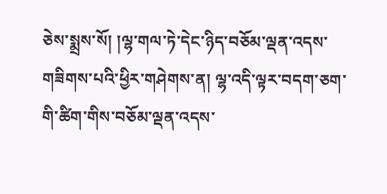ཅེས་སྨྲས་སོ། །ལྷ་གལ་ཏེ་དེང་ཉིད་བཅོམ་ལྡན་འདས་གཟིགས་པའི་ཕྱིར་གཤེགས་ན། ལྷ་འདི་ལྟར་བདག་ཅག་གི་ཚིག་གིས་བཅོམ་ལྡན་འདས་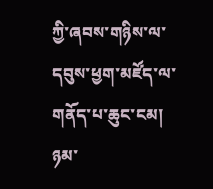ཀྱི་ཞབས་གཉིས་ལ་དབུས་ཕྱག་མཛོད་ལ་གནོད་པ་ཆུང་ངམ། ཉམ་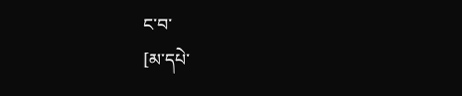ང་བ་
[མ་དཔེ་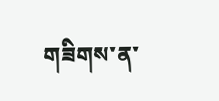གཟིགས་ན་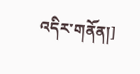འདིར་གནོན།]